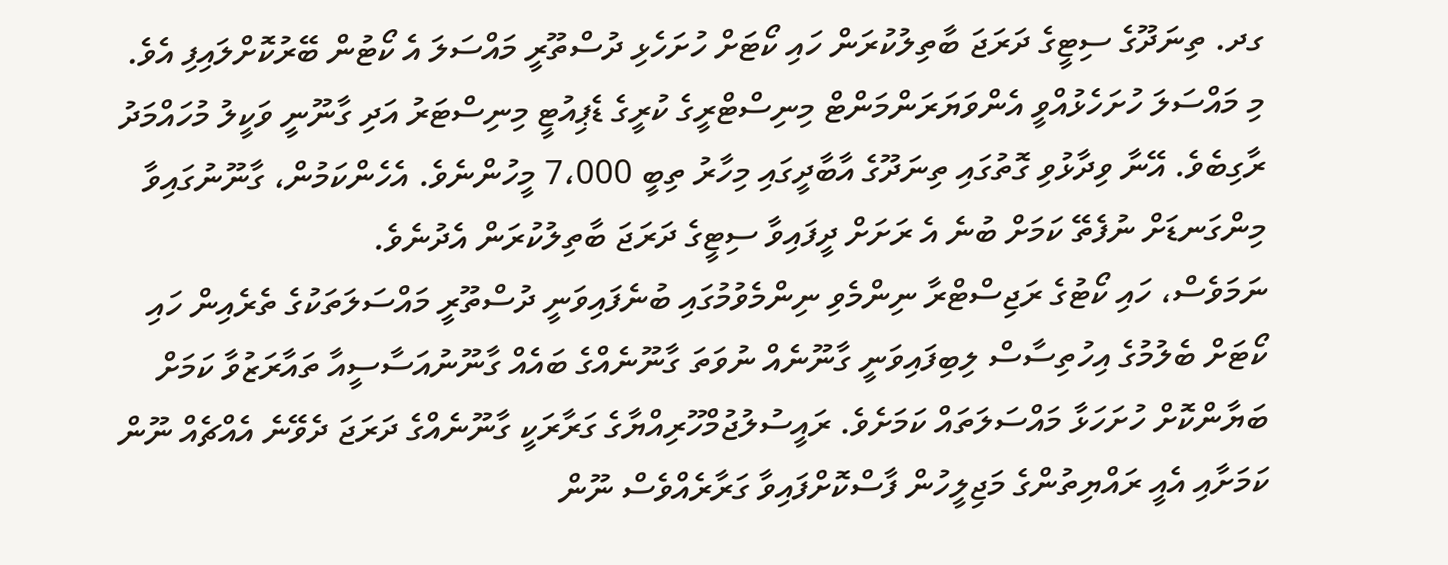ގދ. ތިނަދޫގެ ސިޓީގެ ދަރަޖަ ބާތިލުކުރަން ހައި ކޯޓަށް ހުށަހެޅި ދުސްތޫރީ މައްސަލަ އެ ކޯޓުން ބޭރުކޮށްލައިފި އެވެ.
މި މައްސަލަ ހުށަހެޅުއްވީ އެންވަޔަރަންމަންޓް މިނިސްޓްރީގެ ކުރީގެ ޑެޕިއުޓީ މިނިސްޓަރު އަދި ގާނޫނީ ވަކީލު މުހައްމަދު ރާގިބެވެ. އޭނާ ވިދާޅުވި ގޮތުގައި ތިނަދޫގެ އާބާދީގައި މިހާރު ތިބީ 7،000 މީހުންނެވެ. އެހެންކަމުން، ގާނޫނުގައިވާ މިންގަނޑަށް ނުފެތޭ ކަމަށް ބުނެ އެ ރަށަށް ދީފައިވާ ސިޓީގެ ދަރަޖަ ބާތިލުކުރަން އެދުނެވެ.
ނަމަވެސް، ހައި ކޯޓުގެ ރަޖިސްޓްރާ ނިންމެވި ނިންމެވުމުގައި ބުނެފައިވަނީ ދުސްތޫރީ މައްސަލަތަކުގެ ތެރެއިން ހައި ކޯޓަށް ބެލުމުގެ އިހުތިސާސް ލިބިފައިވަނީ ގާނޫނެއް ނުވަތަ ގާނޫނެއްގެ ބައެއް ގާނޫނުއަސާސީއާ ތައާރަޒުވާ ކަމަށް ބަޔާންކޮށް ހުށަހަޅާ މައްސަލަތައް ކަމަށެވެ. ރައީސުލުޖުމްހޫރިއްޔާގެ ގަރާރަކީ ގާނޫނެއްގެ ދަރަޖަ ދެވޭނެ އެއްޗެއް ނޫން ކަމަށާއި އެއީ ރައްޔިތުންގެ މަޖިލީހުން ފާސްކޮށްފައިވާ ގަރާރެއްވެސް ނޫން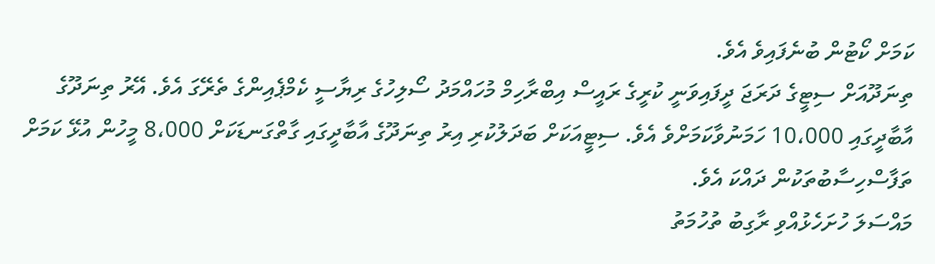ކަމަށް ކޯޓުން ބުނެފައިވެ އެވެ.
ތިނަދޫއަށް ސިޓީގެ ދަރަޖަ ދީފައިވަނީ ކުރީގެ ރައީސް އިބްރާހިމް މުހައްމަދު ސޯލިހުގެ ރިޔާސީ ކެމްޕެއިންގެ ތެރޭގަ އެވެ. އޭރު ތިނަދޫގެ އާބާދީގައި 10،000 ހަމަނުވާކަމަށްވެ އެވެ. ސިޓީއަކަށް ބަދަލުކުރި އިރު ތިނަދޫގެ އާބާދީގައި ގާތްގަނޑަކަށް 8،000 މީހުން އުޅޭ ކަމަށް ތަފާސްހިސާބުތަކުން ދައްކަ އެވެ.
މައްސަލަ ހުށަހެޅުއްވި ރާގިބު ތުހުމަތު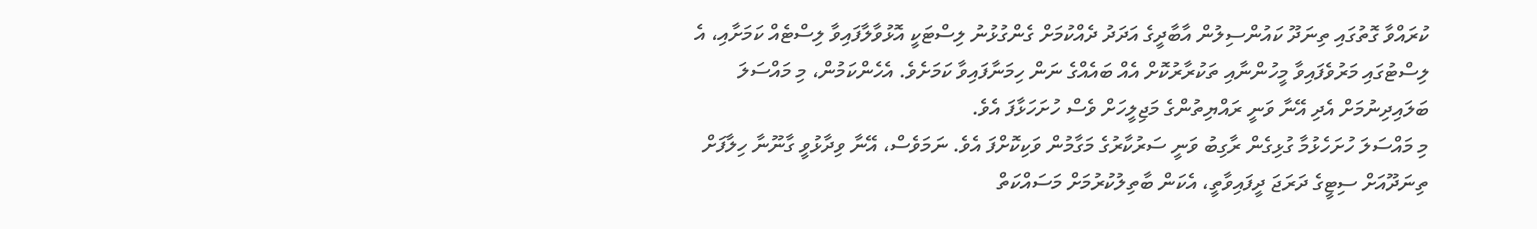ކުރައްވާ ގޮތުގައި ތިނަދޫ ކައުންސިލުން އާބާދީގެ އަދަދު ދެއްކުމަށް ގެންގުޅުނު ލިސްޓަކީ އޮޅުވާލާފައިވާ ލިސްޓެއް ކަމަށާއި، އެ ލިސްޓުގައި މަރުވެފައިވާ މީހުންނާއި ތަކުރާރުކޮށް އެއް ބައެއްގެ ނަން ހިމަނާފައިވާ ކަމަށެވެ. އެހެންކަމުން، މި މައްސަލަ ބަލައިދިނުމަށް އެދި އޭނާ ވަނީ ރައްޔިތުންގެ މަޖިލީހަށް ވެސް ހުށަހަޅާފަ އެވެ.
މި މައްސަލަ ހުށަހެޅުމާ ގުޅިގެން ރާގިބު ވަނީ ސަރުކާރުގެ މަގާމުން ވަކިކޮށްފަ އެވެ. ނަމަވެސް، އޭނާ ވިދާޅުވީ ގާނޫނާ ހިލާފަށް ތިނަދޫއަށް ސިޓީގެ ދަރަޖަ ދީފައިވާތީ، އެކަން ބާތިލުކުރުމަށް މަސައްކަތް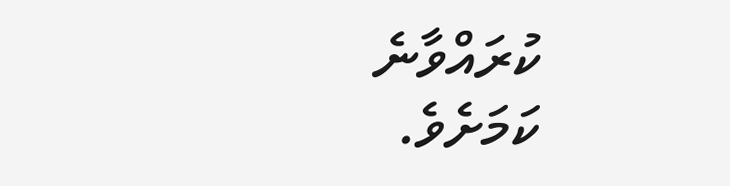ކުރައްވާނެ ކަމަށެވެ.